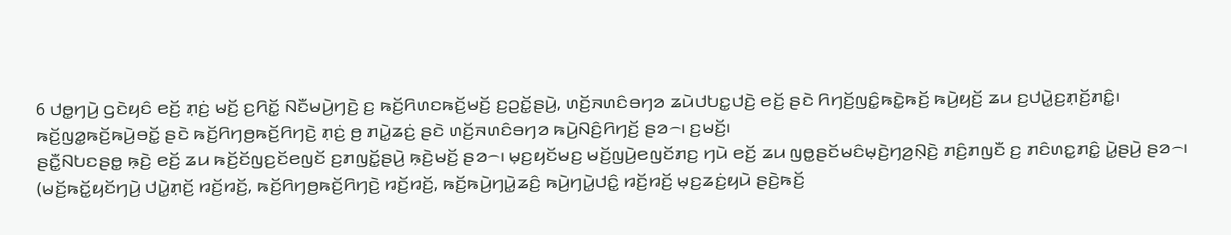6 ꤓꤥ꤭ꤚꤣꤧ꤬ ꤞꤢꤧꤟꤢꤨ ꤕꤢꤩ꤬ ꤊ꤫ꤢꤦ꤬ ꤗꤢꤩ꤬ ꤢ꤬ꤖꤢꤩ꤭ ꤡꤢꤪꤗꤣꤧ꤬ꤚꤢꤧ꤬ ꤢ꤬ ꤒꤢꤩ꤬ꤖꤛꤢꤒꤢꤩ꤬ꤗꤢꤩ꤬ ꤢ꤬ꤑꤢꤩ꤭ꤔꤣꤧ꤬, ꤛꤢꤩ꤬ꤏꤛꤢꤨꤋꤚꤤ ꤘꤣꤧꤓꤝꤢ꤭ꤓꤢꤧ꤬ ꤕꤢꤩ꤬ ꤔꤢꤧ ꤖꤚꤢꤩ꤬ꤜꤢꤨ꤭ꤒꤢꤧ꤭ꤒꤢꤩ꤬ ꤒꤣꤧ꤬ꤟꤢꤩ꤬ ꤘꤣ ꤢ꤬ꤓꤣꤧ꤭ꤢ꤬ꤊ꤫ꤢꤩ꤬ꤊꤢꤨ꤭꤯ ꤒꤢꤩ꤬ꤜꤤ꤭ꤒꤢꤩ꤬ꤒꤣꤧ꤬ꤋꤢꤩ꤭ ꤔꤢꤧ ꤒꤢꤩ꤬ꤖꤚꤥ꤬ꤒꤢꤩ꤬ꤖꤚꤢꤧ꤬ ꤊ꤫ꤢꤦ꤬ ꤥ꤬ ꤊꤣꤧ꤭ꤘꤢꤦ꤬ ꤔꤢꤧ ꤛꤢꤩ꤬ꤏꤛꤢꤨꤋꤚꤤ ꤒꤣꤧ꤬ꤡꤢꤨ꤬ꤖꤚꤢꤩ꤬ ꤔꤤ꤮꤯ ꤢ꤬ꤗꤢꤩ꤬꤯
ꤔꤢꤪ꤭ꤡꤝꤢꤔꤥ꤭ ꤒ꤫ꤢꤧ꤬ ꤕꤢꤩ꤬ ꤘꤣ ꤒꤢꤩ꤬ꤢꤩꤜꤢ꤬ꤢꤩꤕꤜꤢꤩ ꤢ꤬ꤊꤜꤢꤩ꤭ꤔꤣꤧ꤬ ꤒ꤫ꤢꤧ꤬ꤗꤢꤩ꤬ ꤔꤤ꤮꤯ ꤗ꤫ꤢ꤬ꤟꤢꤩꤗꤢ꤬ ꤗꤢꤩ꤬ꤜꤣꤧ꤬ꤕꤜꤢꤩꤊꤢ꤬ ꤚꤣꤧ ꤕꤢꤩ꤬ ꤘꤣ ꤜꤥ꤭ꤔꤢꤩꤗꤢꤨꤗ꤫ꤢꤧ꤬ꤚꤤ꤬ꤡ꤫ꤢꤧ꤬ ꤊꤢꤨ꤬ꤊꤜꤢꤪ ꤢ꤬ ꤊꤢꤨꤛꤢ꤭ꤊꤢꤨ꤭ ꤣꤧ꤭ꤔꤣꤧ꤬ ꤔꤤ꤮꤯ (ꤗꤢꤩ꤬ꤒꤢꤩ꤭ꤟꤢꤩꤚꤣꤧ꤬ ꤓꤣꤧ꤭ꤊ꤫ꤢꤩ꤬ ꤙꤢꤩ꤬ꤙꤢꤩ꤬, ꤒꤢꤩ꤬ꤖꤚꤥ꤬ꤒꤢꤩ꤬ꤖꤚꤢꤧ꤬ ꤙꤢꤩ꤬ꤙꤢꤩ꤬, ꤒꤢꤩ꤬ꤒꤣꤧ꤬ꤚꤣꤧ꤭ꤘꤢꤨ꤬ ꤒꤣꤧ꤬ꤚꤣꤧ꤭ꤓꤢꤨ꤭ ꤙꤢꤩ꤬ꤙꤢꤩ꤬ ꤗ꤫ꤢ꤬ꤘꤢꤦ꤬ꤟꤣꤧ ꤔꤢꤧ꤬ꤒꤢꤩ꤬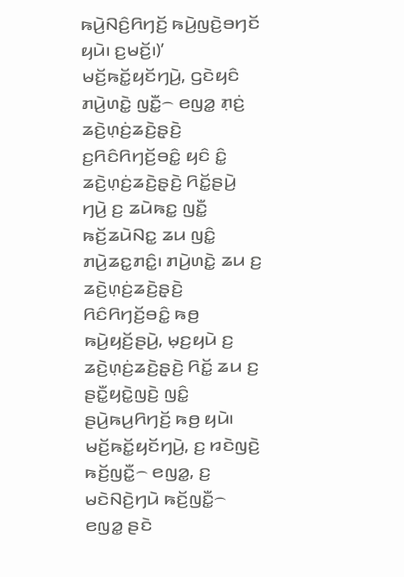ꤒꤣꤧ꤬ꤡꤢꤨ꤬ꤖꤚꤢꤩ꤬ ꤒꤣꤧ꤬ꤜꤢꤧ꤬ꤋꤚꤢꤩ ꤟꤣꤧ꤯ ꤢ꤬ꤗꤢꤩ꤬꤯)’
ꤗꤢꤩ꤬ꤒꤢꤩ꤭ꤟꤢꤩꤚꤣꤧ꤬, ꤞꤢꤧꤟꤢꤨ ꤊꤣꤧ꤬ꤛꤢꤧ꤭ ꤜꤢꤪ꤭꤮ ꤕꤜꤤ꤭ ꤊ꤫ꤢꤦ꤬ ꤘꤢꤧ꤬ꤛ꤫ꤢꤦ꤬ꤘꤢꤧ꤬ꤔ꤫ꤢꤧ꤬ ꤢ꤬ꤖꤢꤨꤖꤚꤢꤩ꤬ꤋꤢꤨ꤭ ꤟꤢꤨ ꤢꤨ꤭ ꤘꤢꤧ꤬ꤛ꤫ꤢꤦ꤬ꤘꤢꤧ꤬ꤔ꤫ꤢꤧ꤬ ꤖꤢꤩ꤭ꤔꤣꤧ꤬ ꤚꤣꤧ꤬ ꤢ꤬ ꤘꤣꤧꤒꤢ꤭ ꤜꤢꤪ꤭ ꤒꤢꤩ꤬ꤘꤣꤧꤡꤢ꤭ ꤘꤣ ꤜꤢꤨ꤭ ꤊꤣꤧ꤬ꤘꤢ꤭ꤊꤢꤨ꤭꤯ ꤊꤣꤧ꤬ꤛꤢꤧ꤭ ꤘꤣ ꤢ꤬ ꤘꤢꤧ꤬ꤛ꤫ꤢꤦ꤬ꤘꤢꤧ꤬ꤔ꤫ꤢꤧ꤬ ꤖꤢꤨꤖꤚꤢꤩ꤬ꤋꤢꤨ꤭ ꤒꤥ꤬ ꤒꤣꤧ꤬ꤟꤢꤩ꤬ꤔꤣꤧ꤬, ꤗ꤫ꤢ꤬ꤟꤣꤧ ꤢ꤬ ꤘꤢꤧ꤬ꤛ꤫ꤢꤦ꤬ꤘꤢꤧ꤬ꤔ꤫ꤢꤧ꤬ ꤖꤢꤩ꤭ ꤘꤣ ꤢ꤬ ꤔꤢꤪ꤭ꤟꤢꤧ꤭ꤜꤢꤧ꤬ ꤜꤢꤨ꤭ ꤔꤣꤧ꤬ꤒꤣ꤬ꤖꤚꤢꤩ꤬ ꤒꤥ꤬ ꤟꤣꤧ꤯
ꤗꤢꤩ꤬ꤒꤢꤩ꤭ꤟꤢꤩꤚꤣꤧ꤬, ꤢ꤬ ꤙꤢꤧꤜꤢꤧ꤬ ꤒꤢꤩ꤬ꤜꤢꤪ꤭꤮ ꤕꤜꤤ꤭, ꤢ꤬ ꤗꤢꤧꤡꤢꤧ꤬ꤚꤣꤧ ꤒꤢꤩ꤬ꤜꤢꤪ꤭꤮ ꤕꤜꤤ꤭ ꤔꤢꤧ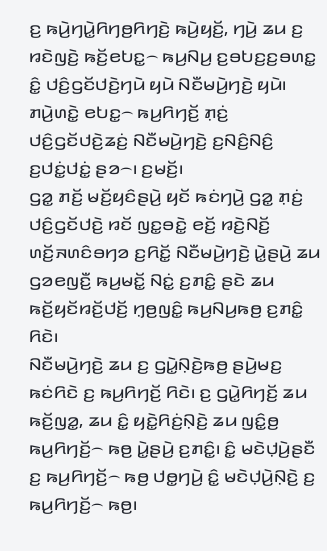ꤢ꤬ ꤒꤣꤧ꤬ꤚꤣꤧ꤭ꤖꤚꤥ꤬ꤖꤚꤢꤧ꤬ ꤒꤣꤧ꤬ꤟꤢꤩ꤬, ꤚꤣꤧ꤬ ꤘꤣ ꤢ꤬ ꤙꤢꤧꤜꤢꤧ꤬ ꤒꤢꤩ꤬ꤕꤝꤢ꤭꤮ ꤒꤣ꤬ꤡꤣ꤬ ꤢ꤬ꤋꤝꤢ꤬ꤢ꤬ꤋꤛꤢ꤭ ꤢꤨ꤭ ꤓꤢꤨ꤬ꤞꤢꤩꤓꤢꤧ꤬ꤚꤣꤧ ꤟꤣꤧ ꤡꤢꤪꤗꤣꤧ꤬ꤚꤢꤧ꤬ ꤟꤣꤧ꤯ ꤊꤣꤧ꤬ꤛꤢꤧ꤭ ꤕꤝꤢ꤭꤮ ꤒꤣ꤬ꤖꤚꤢꤩ꤬ ꤊ꤫ꤢꤦ꤬ ꤓꤢꤨ꤬ꤞꤢꤩꤓꤢꤧ꤬ꤘꤢꤦ꤬ ꤡꤢꤪꤗꤣꤧ꤬ꤚꤢꤧ꤬ ꤢ꤬ꤡꤢꤨ꤬ꤡꤢꤨ꤬ ꤢ꤬ꤓꤢꤦ꤭ꤓꤢꤦ꤭ ꤔꤤ꤮꤯ ꤢ꤬ꤗꤢꤩ꤬꤯
ꤞꤤ꤭ ꤊꤢꤩ꤬ ꤗꤢꤩ꤬ꤟꤢꤨꤔꤣꤧ꤬ ꤟꤢꤩ ꤒꤢꤦꤚꤣꤧ꤬ ꤞꤤ꤭ ꤊ꤫ꤢꤦ꤬ ꤓꤢꤨ꤬ꤞꤢꤩꤓꤢꤧ꤬ ꤙꤢꤩ ꤜꤢ꤭ꤋꤢꤧ꤭ ꤕꤢꤩ꤬ ꤙꤢꤧ꤬ꤡꤢꤩ꤬ ꤛꤢꤩ꤬ꤏꤛꤢꤨꤋꤚꤤ ꤢ꤬ꤖꤢꤩ꤭ ꤡꤢꤪꤗꤣꤧ꤬ꤚꤢꤧ꤬ ꤣꤧ꤭ꤔꤣꤧ꤬ ꤘꤣ ꤞꤤꤕꤜꤢꤪ꤬ ꤒꤣ꤬ꤗꤢꤩ꤭ ꤡꤢꤦ꤭ ꤢ꤬ꤊꤢꤨ꤭ ꤔꤢꤧ ꤘꤣ ꤒꤢꤩ꤬ꤟꤢꤩꤙꤢꤩ꤬ꤓꤢꤩ꤬ ꤚ꤫ꤥ꤬ꤜꤢꤨ꤭ ꤒꤣ꤬ꤡꤣ꤬ꤒꤥ꤬ ꤢ꤬ꤊꤢꤨ꤭ ꤖꤢꤧ꤯
ꤡꤢꤪꤗꤣꤧ꤬ꤚꤢꤧ꤬ ꤘꤣ ꤢ꤬ ꤞꤣꤧ꤭ꤡ꤫ꤢꤧ꤬ꤒꤥ꤬ ꤔꤣꤧ꤬ꤗꤢ꤬ ꤒꤢꤦꤖꤢꤧ ꤢ꤬ ꤒꤣ꤬ꤖꤚꤢꤩ꤬ ꤖꤢꤧ꤯ ꤢ꤬ ꤞꤣꤧ꤭ꤖꤚꤢꤩ꤬ ꤘꤣ ꤒꤢꤩ꤬ꤜꤤ꤭, ꤘꤣ ꤢꤨ꤭ ꤟꤢꤧ꤭ꤖꤢꤦ꤬ꤡ꤫ꤢꤧ꤬ ꤘꤣ ꤜꤢꤨ꤭ꤥ꤬ ꤒꤣ꤬ꤖꤚꤢꤩ꤬꤮ ꤒꤥ꤬ ꤣꤧ꤭ꤔꤣꤧ꤬ ꤢ꤬ꤊꤢꤨ꤭꤯ ꤢꤨ꤭ ꤗꤢꤧꤓ꤫ꤣꤧ꤬ꤔꤢꤪ ꤢ꤬ ꤒꤣ꤬ꤖꤚꤢꤩ꤬꤮ ꤒꤥ꤬ ꤓꤥ꤭ꤚꤣꤧ꤬ ꤢꤨ꤭ ꤗꤢꤧꤓ꤫ꤣꤧ꤬ꤡ꤫ꤢꤧ꤬ ꤢ꤬ ꤒꤣ꤬ꤖꤚꤢꤩ꤬꤮ ꤒꤥ꤬꤯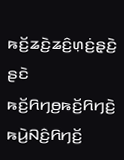ꤒꤢꤩ꤬ꤘꤢꤧ꤬ꤘꤢꤨ꤬ꤛ꤫ꤢꤦ꤬ꤔ꤫ꤢꤧ꤬ ꤔꤢꤧ ꤒꤢꤩ꤬ꤖꤚꤥ꤬ꤒꤢꤩ꤬ꤖꤚꤢꤧ꤬ ꤒꤣꤧ꤬ꤡꤢꤨ꤬ꤖꤚꤢꤩ꤬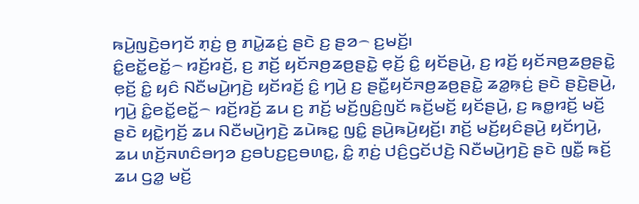ꤒꤣꤧ꤬ꤜꤢꤧ꤬ꤋꤚꤢꤩ ꤊ꤫ꤢꤦ꤬ ꤥ꤬ ꤊꤣꤧ꤭ꤘꤢꤦ꤬ ꤔꤢꤧ ꤢ꤬ ꤔꤤ꤮ ꤢ꤬ꤗꤢꤩ꤬꤯
ꤢꤨ꤭ꤕꤢꤩ꤭ꤕꤢꤩ꤭꤮ ꤙꤢꤩ꤬ꤙꤢꤩ꤬, ꤢ꤬ ꤊꤢꤩ꤬ ꤟꤢꤩꤏꤥ꤬ꤘꤥ꤬ꤔꤢꤧ꤭ ꤕ꤫ꤢꤩ꤬ ꤢꤨ꤭ ꤟꤢꤩꤔꤣꤧ꤬, ꤢ꤬ ꤙꤢꤩ꤬ ꤟꤢꤩꤏꤥ꤬ꤘꤥ꤬ꤔꤢꤧ꤭ ꤕ꤫ꤢꤩ꤬ ꤢꤨ꤭ ꤟꤢꤨ ꤡꤢꤪꤗꤣꤧ꤬ꤚꤢꤧ꤬ ꤟꤢꤩꤙꤢꤩ꤬ ꤢꤨ꤭ ꤚꤣꤧ꤬ ꤢ꤬ ꤔꤢꤪ꤭ꤟꤢꤩꤏꤥ꤬ꤘꤥ꤬ꤔꤢꤧ꤭ ꤘꤤ꤭ꤒ꤫ꤢꤦ꤬ ꤔꤢꤧ ꤔꤢꤧ꤬ꤔꤣꤧ꤬, ꤚꤣꤧ꤬ ꤢꤨ꤭ꤕꤢꤩ꤭ꤕꤢꤩ꤭꤮ ꤙꤢꤩ꤬ꤙꤢꤩ꤬ ꤘꤣ ꤢ꤬ ꤊꤢꤩ꤬ ꤗꤢꤩ꤬ꤜꤢꤨ꤬ꤜꤢꤩ ꤒꤢꤩ꤬ꤗꤢꤩ꤬ ꤟꤢꤩꤔꤣꤧ꤬, ꤢ꤬ ꤒꤥ꤭ꤙꤢꤩ꤬ ꤗꤢꤩ꤬ ꤔꤢꤧ ꤟꤢꤧ꤭ꤚꤢꤩ꤬ ꤘꤣ ꤡꤢꤪꤗꤣꤧ꤬ꤚꤢꤧ꤬ ꤘꤣꤧꤒꤢ꤭ ꤜꤢꤨ꤭ ꤔꤣꤧ꤬ꤒꤣꤧ꤬ꤟꤢꤩ꤬꤯ ꤊꤢꤩ꤬ ꤗꤢꤩ꤬ꤟꤢꤨꤔꤣꤧ꤬ ꤟꤢꤩꤚꤣꤧ꤬, ꤘꤣ ꤛꤢꤩ꤬ꤏꤛꤢꤨꤋꤚꤤ ꤢ꤬ꤋꤝꤢ꤬ꤢ꤬ꤋꤛꤢ꤭, ꤢꤨ꤭ ꤊ꤫ꤢꤦ꤬ ꤓꤢꤨ꤬ꤞꤢꤩꤓꤢꤧ꤬ ꤡꤢꤪꤗꤣꤧ꤬ꤚꤢꤧ꤬ ꤔꤢꤧ ꤜꤢꤪ꤭ ꤒꤢꤩ꤬ ꤘꤣ ꤞꤤ꤭ ꤗꤢꤩ꤬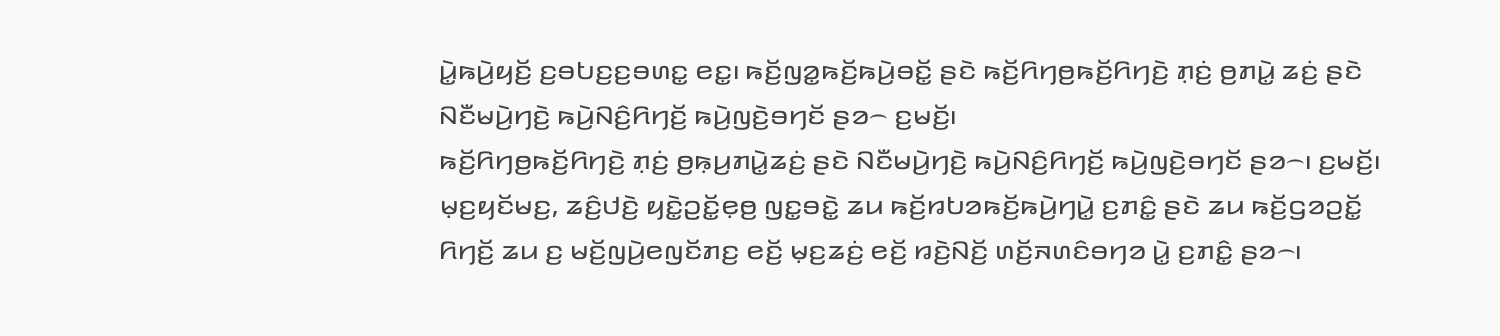ꤣꤧ꤭ꤒꤣꤧ꤬ꤟꤢꤩ꤬ ꤢ꤬ꤋꤝꤢ꤬ꤢ꤬ꤋꤛꤢ꤭ ꤕꤢ꤭꤯ ꤒꤢꤩ꤬ꤜꤤ꤭ꤒꤢꤩ꤬ꤒꤣꤧ꤬ꤋꤢꤩ꤭ ꤔꤢꤧ ꤒꤢꤩ꤬ꤖꤚꤥ꤬ꤒꤢꤩ꤬ꤖꤚꤢꤧ꤬ ꤊ꤫ꤢꤦ꤬ ꤥ꤬ꤊꤣꤧ꤭ ꤘꤢꤦ꤬ ꤔꤢꤧ ꤡꤢꤪꤗꤣꤧ꤬ꤚꤢꤧ꤬ ꤒꤣꤧ꤬ꤡꤢꤨ꤬ꤖꤚꤢꤩ꤬ ꤒꤣꤧ꤬ꤜꤢꤧ꤬ꤋꤚꤢꤩ ꤔꤤ꤮ ꤢ꤬ꤗꤢꤩ꤬꤯
ꤒꤢꤩ꤬ꤖꤚꤥ꤬ꤒꤢꤩ꤬ꤖꤚꤢꤧ꤬ ꤊ꤫ꤢꤦ꤬ ꤥ꤬ꤒ꤫ꤣ꤬ꤊꤣꤧ꤭ꤘꤢꤦ꤬ ꤔꤢꤧ ꤡꤢꤪꤗꤣꤧ꤬ꤚꤢꤧ꤬ ꤒꤣꤧ꤬ꤡꤢꤨ꤬ꤖꤚꤢꤩ꤬ ꤒꤣꤧ꤬ꤜꤢꤧ꤬ꤋꤚꤢꤩ ꤔꤤ꤮꤯ ꤢ꤬ꤗꤢꤩ꤬꤯
ꤗ꤫ꤢ꤬ꤟꤢꤩꤗꤢ꤬, ꤘꤢꤨ꤬ꤓꤢꤧ꤬ ꤟꤢꤧ꤭ꤑꤢꤩ꤭ꤕ꤫ꤥ꤬ ꤜꤢ꤭ꤋꤢꤧ꤭ ꤘꤣ ꤒꤢꤩ꤬ꤙꤝꤤꤒꤢꤩ꤬ꤒꤣꤧ꤬ꤚꤣꤧ꤭ ꤢ꤬ꤊꤢꤨ꤭ ꤔꤢꤧ ꤘꤣ ꤒꤢꤩ꤬ꤞꤤꤑꤢꤩ꤭ ꤖꤚꤢꤩ꤬ ꤘꤣ ꤢ꤬ ꤗꤢꤩ꤬ꤜꤣꤧ꤬ꤕꤜꤢꤩꤊꤢ꤬ ꤕꤢꤩ꤬ ꤗ꤫ꤢ꤬ꤘꤢꤦ꤬ ꤕꤢꤩ꤬ ꤙꤢꤧ꤬ꤡꤢꤩ꤬ ꤛꤢꤩ꤬ꤏꤛꤢꤨꤋꤚꤤ ꤣꤧ꤭ ꤢ꤬ꤊꤢꤨ꤭ ꤔꤤ꤮꤯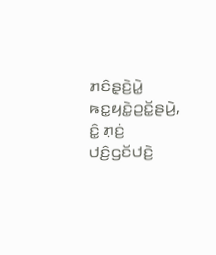ꤊꤢꤨꤔ꤫ꤢꤧ꤬ꤣꤧ꤭ ꤒꤢ꤭ꤟꤢꤧ꤭ꤑꤢꤩ꤭ꤔꤣꤧ꤬, ꤢꤨ꤭ ꤊ꤫ꤢꤦ꤬ ꤓꤢꤨ꤬ꤞꤢꤩꤓꤢꤧ꤬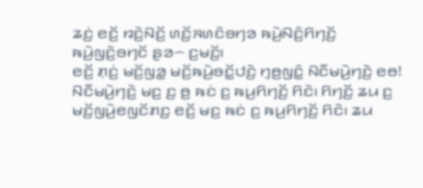ꤘꤢꤦ꤬ ꤕꤢꤩ꤬ ꤙꤢꤧ꤬ꤡꤢꤩ꤬ ꤛꤢꤩ꤬ꤏꤛꤢꤨꤋꤚꤤ ꤒꤣꤧ꤬ꤡꤢꤨ꤬ꤖꤚꤢꤩ꤬ ꤒꤣꤧ꤬ꤜꤢꤧ꤬ꤋꤚꤢꤩ ꤔꤤ꤮ ꤢ꤬ꤗꤢꤩ꤬꤯
ꤕꤢꤩ꤬ ꤊ꤫ꤢꤦ꤬ ꤗꤢꤩ꤬ꤜꤤ꤭ ꤗꤢꤩ꤬ꤒꤣꤧ꤬ꤋꤢꤩ꤭ꤓꤢꤧ꤬ ꤚ꤫ꤥ꤬ꤜꤢꤨ꤭ ꤡꤢꤪꤗꤣꤧ꤬ꤚꤢꤧ꤬ ꤕꤥ! ꤡꤢꤪꤗꤣꤧ꤬ꤚꤢꤧ꤬ ꤗꤢ꤬ ꤢ꤬ ꤥ꤬ ꤒꤢꤦ ꤢ꤬ ꤒꤣ꤬ꤖꤚꤢꤩ꤬ ꤖꤢꤧ꤯ ꤖꤚꤢꤩ꤬ ꤘꤣ ꤢ꤬ ꤗꤢꤩ꤬ꤜꤣꤧ꤬ꤕꤜꤢꤩꤊꤢ꤬ ꤕꤢꤩ꤬ ꤗꤢ꤬ ꤒꤢꤦ ꤢ꤬ ꤒꤣ꤬ꤖꤚꤢꤩ꤬ ꤖꤢꤧ꤯ ꤘꤣ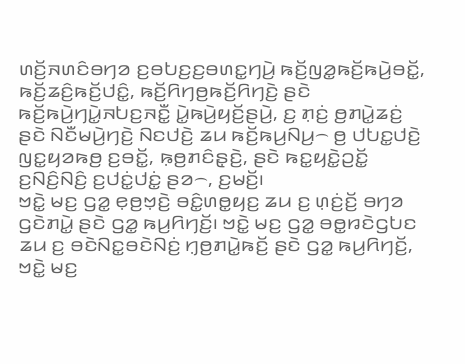ꤛꤢꤩ꤬ꤏꤛꤢꤨꤋꤚꤤ ꤢ꤬ꤋꤝꤢ꤬ꤢ꤬ꤋꤛꤢ꤭ꤚꤣꤧ꤬ ꤒꤢꤩ꤬ꤜꤤ꤭ꤒꤢꤩ꤬ꤒꤣꤧ꤬ꤋꤢꤩ꤭, ꤒꤢꤩ꤬ꤘꤢꤨ꤬ꤒꤢꤩ꤬ꤓꤢꤨ꤭, ꤒꤢꤩ꤬ꤖꤚꤥ꤬ꤒꤢꤩ꤬ꤖꤚꤢꤧ꤬ ꤔꤢꤧ ꤒꤢꤩ꤬ꤒꤣꤧ꤬ꤚꤣꤧ꤭ꤏꤝꤢ꤬ꤏꤢꤪ꤭ ꤣꤧ꤭ꤒꤣꤧ꤬ꤟꤢꤩ꤬ꤔꤣꤧ꤬, ꤢ꤬ ꤊ꤫ꤢꤦ꤬ ꤥ꤬ꤊꤣꤧ꤭ꤘꤢꤦ꤬ ꤔꤢꤧ ꤡꤢꤪꤗꤣꤧ꤬ꤚꤢꤧ꤬ ꤡꤢꤓꤢꤧ꤬ ꤘꤣ ꤒꤢꤩ꤬ꤒꤣ꤬ꤡꤣ꤬꤮ ꤥ꤬ ꤓꤝꤢ꤭ꤓꤢꤧ꤬ ꤜꤢ꤭ꤟꤤꤒꤥ꤬ ꤢ꤬ꤋꤢꤩ꤭, ꤒ꤫ꤥ꤬ꤊꤢꤨꤔ꤫ꤢꤧ꤬, ꤔꤢꤧ ꤒꤢ꤭ꤟꤢꤧ꤭ꤑꤢꤩ꤭ ꤢ꤬ꤡꤢꤨ꤬ꤡꤢꤨ꤬ ꤢ꤬ꤓꤢꤦ꤭ꤓꤢꤦ꤭ ꤔꤤ꤮, ꤢ꤬ꤗꤢꤩ꤬꤯
ꤠꤢꤧ꤭ ꤗꤢ꤬ ꤞꤤ꤭ ꤕ꤫ꤥ꤬ꤠ꤫ꤢꤧ꤬ ꤋꤢꤨ꤭ꤛꤥ꤭ꤟꤢ꤬ ꤘꤣ ꤢ꤬ ꤛ꤫ꤢꤦ꤬ꤢꤩ꤬ ꤋꤚꤤ ꤞꤢꤧꤊꤣꤧ꤭ ꤔꤢꤧ ꤞꤤ꤭ ꤒꤣ꤬ꤖꤚꤢꤩ꤬꤯ ꤠꤢꤧ꤭ ꤗꤢ꤬ ꤞꤤ꤭ ꤋꤥ꤭ꤙꤢꤧꤞꤝꤢ ꤘꤣ ꤢ꤬ ꤋꤢꤧꤡꤢ꤭ꤋꤢꤧꤡꤢꤦ꤬ ꤚ꤫ꤥ꤬ꤊꤣꤧ꤭ꤒꤢꤩ꤬ ꤔꤢꤧ ꤞꤤ꤭ ꤒꤣ꤬ꤖꤚꤢꤩ꤬, ꤠꤢꤧ꤭ ꤗꤢ꤬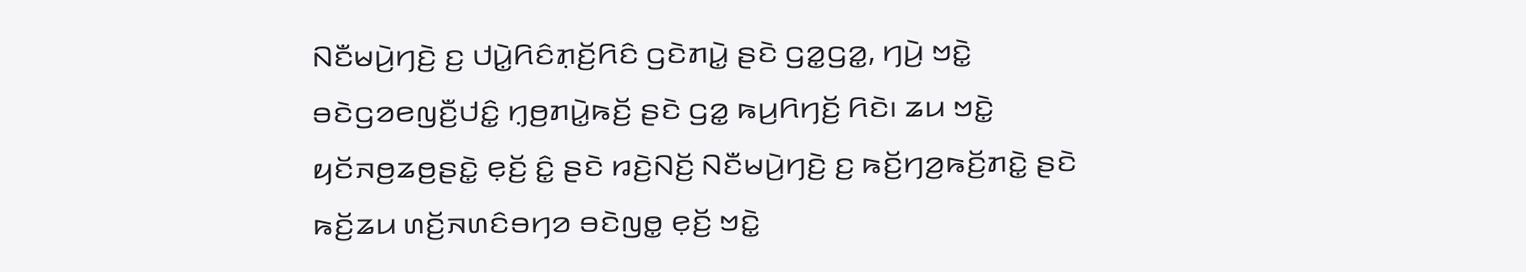ꤡꤢꤪꤗꤣꤧ꤬ꤚꤢꤧ꤬ ꤢ꤬ ꤓꤣꤧ꤭ꤖꤢꤨꤊ꤫ꤢꤩ꤬ꤖꤢꤨ ꤞꤢꤧꤊꤣꤧ꤭ ꤔꤢꤧ ꤞꤤ꤭ꤞꤤ꤭, ꤚꤣꤧ꤬ ꤠꤢꤧ꤭ ꤋꤢꤧꤞꤤꤕꤜꤢꤪ꤬ꤓꤢꤨ꤭ ꤚ꤫ꤥ꤬ꤊꤣꤧ꤭ꤒꤢꤩ꤬ ꤔꤢꤧ ꤞꤤ꤭ ꤒꤣ꤬ꤖꤚꤢꤩ꤬ ꤖꤢꤧ꤯ ꤘꤣ ꤠꤢꤧ꤭ ꤟꤢꤩꤏꤥ꤬ꤘꤥ꤬ꤔꤢꤧ꤭ ꤕ꤫ꤢꤩ꤬ ꤢꤨ꤭ ꤔꤢꤧ ꤙꤢꤧ꤬ꤡꤢꤩ꤬ ꤡꤢꤪꤗꤣꤧ꤬ꤚꤢꤧ꤬ ꤢ꤬ ꤒꤢꤩ꤬ꤚꤤ꤬ꤒꤢꤩ꤬ꤊꤢꤧ꤭ ꤔꤢꤧ ꤒꤢꤩ꤬ꤘꤣ ꤛꤢꤩ꤬ꤏꤛꤢꤨꤋꤚꤤ ꤋꤢꤧꤜꤥ꤭ ꤕ꤫ꤢꤩ꤬ ꤠꤢꤧ꤭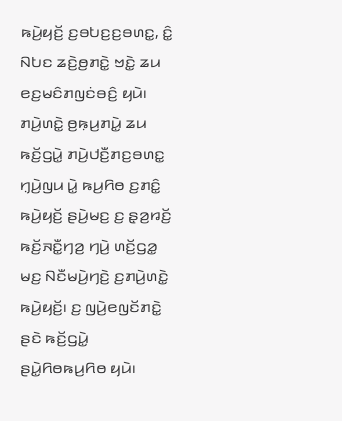ꤒꤣꤧ꤬ꤟꤢꤩ꤬ ꤢ꤬ꤋꤝꤢ꤬ꤢ꤬ꤋꤛꤢ꤭, ꤢꤨ꤭ ꤡꤝꤢ ꤘꤢꤧ꤬ꤥ꤬ꤊꤢꤧ꤭ ꤠꤢꤧ꤭ ꤘꤣ ꤕꤢ꤬ꤗꤢꤨꤊꤜꤢꤦꤋꤢꤨ꤬ ꤟꤣꤧ꤯
ꤊꤣꤧ꤬ꤛꤢꤧ꤭ ꤥ꤬ꤒ꤫ꤣ꤬ꤊꤣꤧ꤭ ꤘꤣ ꤒꤢꤩ꤬ꤞꤣꤧ꤭ ꤊꤣꤧ꤬ꤓꤢꤪ꤬ꤊꤢ꤬ꤋꤛꤢ꤭ ꤚ꤫ꤣꤧ꤬ꤜꤣ ꤣꤧ꤭ ꤒꤣ꤬ꤖꤥ ꤢ꤬ꤊꤢꤨ꤭ ꤒꤣꤧ꤬ꤟꤢꤩ꤬ ꤔꤣꤧ꤬ꤗꤢ꤬ ꤢ꤬ ꤔ꤫ꤤ꤬ꤙꤢꤩ꤬ ꤒꤢꤩ꤬ꤏꤢꤪ꤭ꤚꤤ꤬ ꤚꤣꤧ꤬ ꤛꤢꤩ꤬ꤞꤤ꤭ ꤗꤢ꤬ ꤡꤢꤪꤗꤣꤧ꤬ꤚꤢꤧ꤬ ꤢ꤬ꤊꤣꤧ꤬ꤛꤢꤧ꤭ ꤒꤣꤧ꤬ꤟꤢꤩ꤬꤯ ꤢ꤬ ꤜꤣꤧ꤬ꤕꤜꤢꤩꤊꤢꤧ꤭ ꤔꤢꤧ ꤒꤢꤩ꤬ꤞꤣꤧ꤭ ꤔꤣꤧ꤭ꤖꤥꤒꤣ꤬ꤖꤥ ꤟꤣꤧ꤯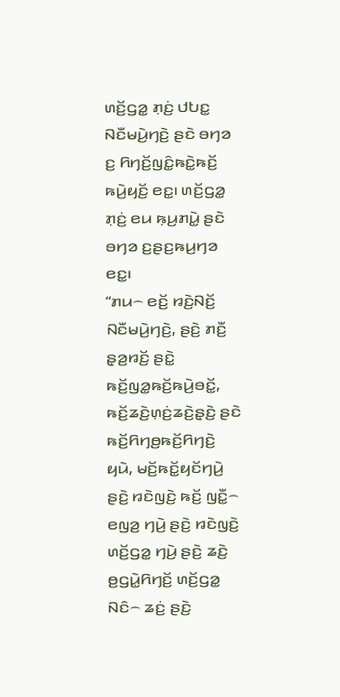ꤛꤢꤩ꤬ꤞꤤ꤭ ꤊ꤫ꤢꤦ꤬ ꤓꤝꤢ꤭ ꤡꤢꤪꤗꤣꤧ꤬ꤚꤢꤧ꤬ ꤔꤢꤧ ꤋꤚꤤ ꤢ꤬ ꤖꤚꤢꤩ꤬ꤜꤢꤨ꤭ꤒꤢꤧ꤭ꤒꤢꤩ꤬ ꤒꤣꤧ꤬ꤟꤢꤩ꤬ ꤕꤢ꤭꤯ ꤛꤢꤩ꤬ꤞꤤ꤭ ꤊ꤫ꤢꤦ꤬ ꤕꤣ ꤒ꤫ꤣ꤬ꤊꤣꤧ꤭ ꤔꤢꤧ ꤋꤚꤤ ꤢ꤬ꤔꤢ꤬ꤒꤣ꤬ꤚꤤ ꤕꤢ꤭꤯
“ꤊꤣ꤮ ꤕꤢꤩ꤬ ꤙꤢꤧ꤬ꤡꤢꤩ꤬ ꤡꤢꤪꤗꤣꤧ꤬ꤚꤢꤧ꤬, ꤔꤢꤧ꤬ ꤊꤢꤪ꤬ ꤔ꤫ꤤ꤬ꤙꤢꤩ꤬ ꤔꤢꤧ꤭ ꤒꤢꤩ꤬ꤜꤤ꤭ꤒꤢꤩ꤬ꤒꤣꤧ꤬ꤋꤢꤩ꤭, ꤒꤢꤩ꤬ꤘꤢꤧ꤬ꤛ꤫ꤢꤦ꤬ꤘꤢꤧ꤬ꤔ꤫ꤢꤧ꤬ ꤔꤢꤧ ꤒꤢꤩ꤬ꤖꤚꤥ꤬ꤒꤢꤩ꤬ꤖꤚꤢꤧ꤬ ꤟꤣꤧ, ꤗꤢꤩ꤬ꤒꤢꤩ꤭ꤟꤢꤩꤚꤣꤧ꤬ ꤔꤢꤧ꤬ ꤙꤢꤧꤜꤢꤧ꤬ ꤒꤢꤩ꤬ ꤜꤢꤪ꤭꤮ ꤕꤜꤤ꤬ ꤚꤣꤧ꤬ ꤔꤢꤧ꤬ ꤙꤢꤧꤜꤢꤧ꤬ ꤛꤢꤩ꤬ꤞꤤ꤭ ꤚꤣꤧ꤬ ꤔꤢꤧ꤬ ꤘꤢꤧ꤬ ꤥ꤬ꤞꤣꤧ꤭ꤖꤚꤢꤩ꤬ ꤛꤢꤩ꤬ꤞꤤ꤭ ꤡꤢꤨ꤮ ꤘꤢꤦ꤬ ꤔꤢꤧ꤬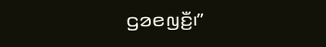ꤞꤤꤕꤜꤢꤪ꤬꤯”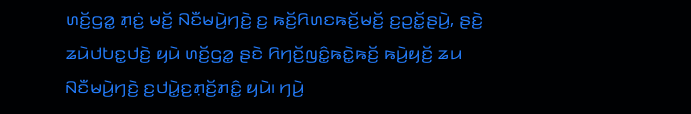ꤛꤢꤩ꤬ꤞꤤ꤭ ꤊ꤫ꤢꤦ꤬ ꤗꤢꤩ꤬ ꤡꤢꤪꤗꤣꤧ꤬ꤚꤢꤧ꤬ ꤢ꤬ ꤒꤢꤩ꤬ꤖꤛꤢꤒꤢꤩ꤬ꤗꤢꤩ꤬ ꤢ꤬ꤑꤢꤩ꤭ꤔꤣꤧ꤬, ꤔꤢꤧ꤬ ꤘꤣꤧꤓꤝꤢ꤭ꤓꤢꤧ꤬ ꤟꤣꤧ ꤛꤢꤩ꤬ꤞꤤ꤭ ꤔꤢꤧ ꤖꤚꤢꤩ꤬ꤜꤢꤨ꤭ꤒꤢꤧ꤭ꤒꤢꤩ꤬ ꤒꤣꤧ꤬ꤟꤢꤩ꤬ ꤘꤣ ꤡꤢꤪꤗꤣꤧ꤬ꤚꤢꤧ꤬ ꤢ꤬ꤓꤣꤧ꤭ꤢ꤬ꤊ꤫ꤢꤩ꤬ꤊꤢꤨ꤭ ꤟꤣꤧ꤯ ꤚꤣꤧ꤬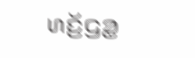ꤛꤢꤩ꤬ꤞꤤ꤭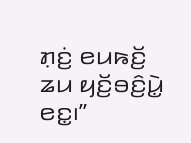ꤊ꤫ꤢꤦ꤬ ꤕꤣꤒꤢꤩ꤬ ꤘꤣ ꤟꤢꤩ꤬ꤋꤢꤨ꤬ꤣꤧ꤭ ꤕꤢ꤭꤯”